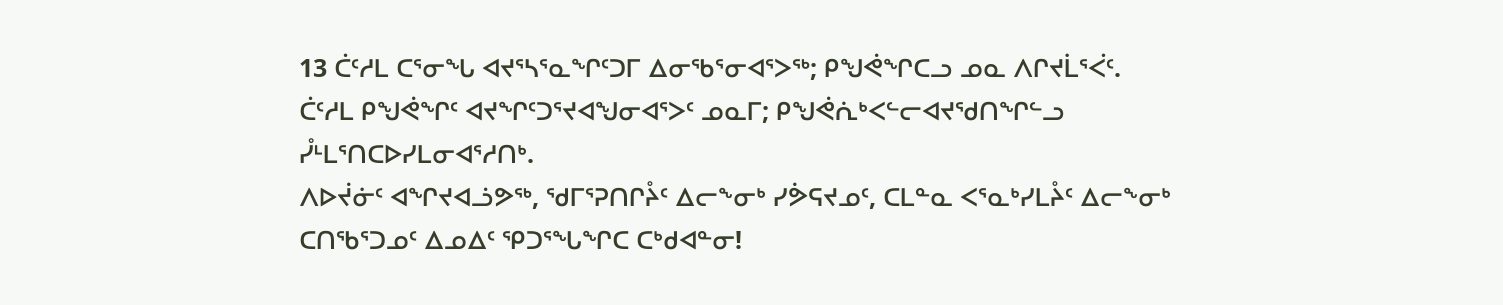13 ᑖᑦᓱᒪ ᑕᕐᓂᖓ ᐊᔪᕐᓴᕐᓇᖏᑦᑐᒥ ᐃᓂᖃᕐᓂᐊᕐᐳᖅ; ᑭᖑᕚᖏᑕᓗ ᓄᓇ ᐱᒋᔪᒫᕐᐹᑦ.
ᑖᑦᓱᒪ ᑭᖑᕚᖏᑦ ᐊᔪᖏᑦᑐᕐᔪᐊᖑᓂᐊᕐᐳᑦ ᓄᓇᒥ; ᑭᖑᕚᕇᒃᐸᓪᓕᐊᔪᖁᑎᖏᓪᓗ ᓮᒻᒪᕐᑎᑕᐅᓯᒪᓂᐊᕐᓱᑎᒃ.
ᐱᐅᔫᓃᑦ ᐊᖏᔪᐊᓘᕗᖅ, ᖁᒥᕐᕈᑎᒋᔧᑦ ᐃᓕᖕᓂᒃ ᓯᕘᕋᔪᓄᑦ, ᑕᒪᓐᓇ ᐸᕐᓇᒃᓯᒪᔧᑦ ᐃᓕᖕᓂᒃ ᑕᑎᖃᕐᑐᓄᑦ ᐃᓄᐃᑦ ᕿᑐᕐᖓᖏᑕ ᑕᒃᑯᐊᓐᓂ!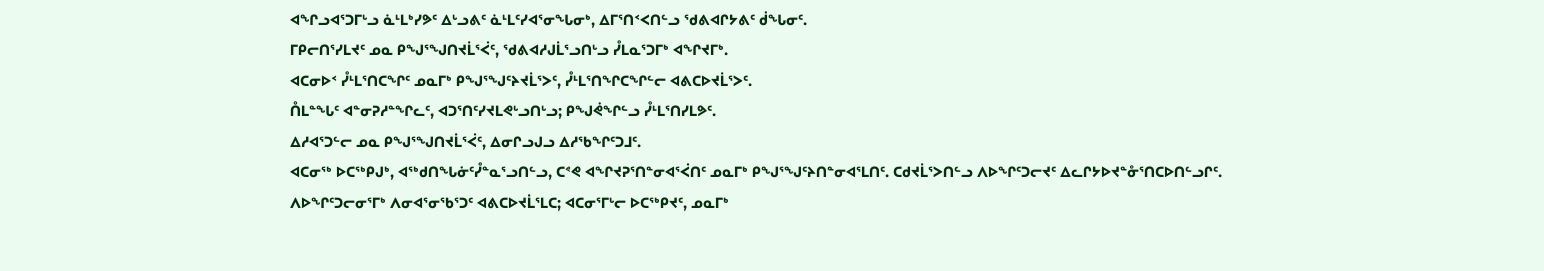ᐊᖏᓗᐊᕐᑐᒥᒡᓗ ᓈᒻᒪᒃᓯᕗᑦ ᐃᒡᓗᕕᑦ ᓈᒻᒪᑦᓯᐊᕐᓂᖓᓂᒃ, ᐃᒥᕐᑎᑉᐸᑎᓪᓗ ᖁᕕᐊᒋᔭᕕᑦ ᑰᖓᓂᑦ.
ᒥᑭᓕᑎᕐᓯᒪᔪᑦ ᓄᓇ ᑭᖑᕐᖑᑎᔪᒫᕐᐹᑦ, ᖁᕕᐊᓱᒍᒫᕐᓗᑎᒡᓗ ᓮᒪᓇᕐᑐᒥᒃ ᐊᖏᔪᒥᒃ.
ᐊᑕᓂᐅᑉ ᓮᒻᒪᕐᑎᑕᖏᑦ ᓄᓇᒥᒃ ᑭᖑᕐᖑᑦᔨᔪᒫᕐᐳᑦ, ᓮᒻᒪᕐᑎᖏᑕᖏᓪᓕ ᐊᕕᑕᐅᔪᒫᕐᐳᑦ.
ᑍᒪᓐᖓᑦ ᐊᓐᓂᕈᓱᓐᖏᓚᑦ, ᐊᑐᕐᑎᑦᓯᔪᒪᕙᒡᓗᑎᒡᓗ; ᑭᖑᕚᖏᓪᓗ ᓮᒻᒪᕐᑎᓯᒪᕗᑦ.
ᐃᓱᐊᕐᑐᓪᓕ ᓄᓇ ᑭᖑᕐᖑᑎᔪᒫᕐᐹᑦ, ᐃᓂᒋᓗᒍᓗ ᐃᓱᖃᖏᑦᑐᒧᑦ.
ᐊᑕᓂᖅ ᐅᑕᖅᑭᒍᒃ, ᐊᖅᑯᑎᖓᓃᑦᓮᓐᓇᕐᓗᑎᓪᓗ, ᑕᕝᕙ ᐊᖏᔪᕈᕐᑎᓐᓂᐊᕐᐹᑎᑦ ᓄᓇᒥᒃ ᑭᖑᕐᖑᑦᔨᑎᓐᓂᐊᕐᒪᑎᑦ. ᑕᑯᔪᒫᕐᐳᑎᓪᓗ ᐱᐅᖏᑦᑐᓕᔪᑦ ᐃᓚᒋᔭᐅᔪᓐᓁᕐᑎᑕᐅᑎᓪᓗᒋᑦ.
ᐱᐅᖏᑦᑐᓕᓂᕐᒥᒃ ᐱᓂᐊᕐᓂᖃᕐᑐᑦ ᐊᕕᑕᐅᔪᒫᕐᒪᑕ; ᐊᑕᓂᕐᒥᒡᓕ ᐅᑕᖅᑭᔪᑦ, ᓄᓇᒥᒃ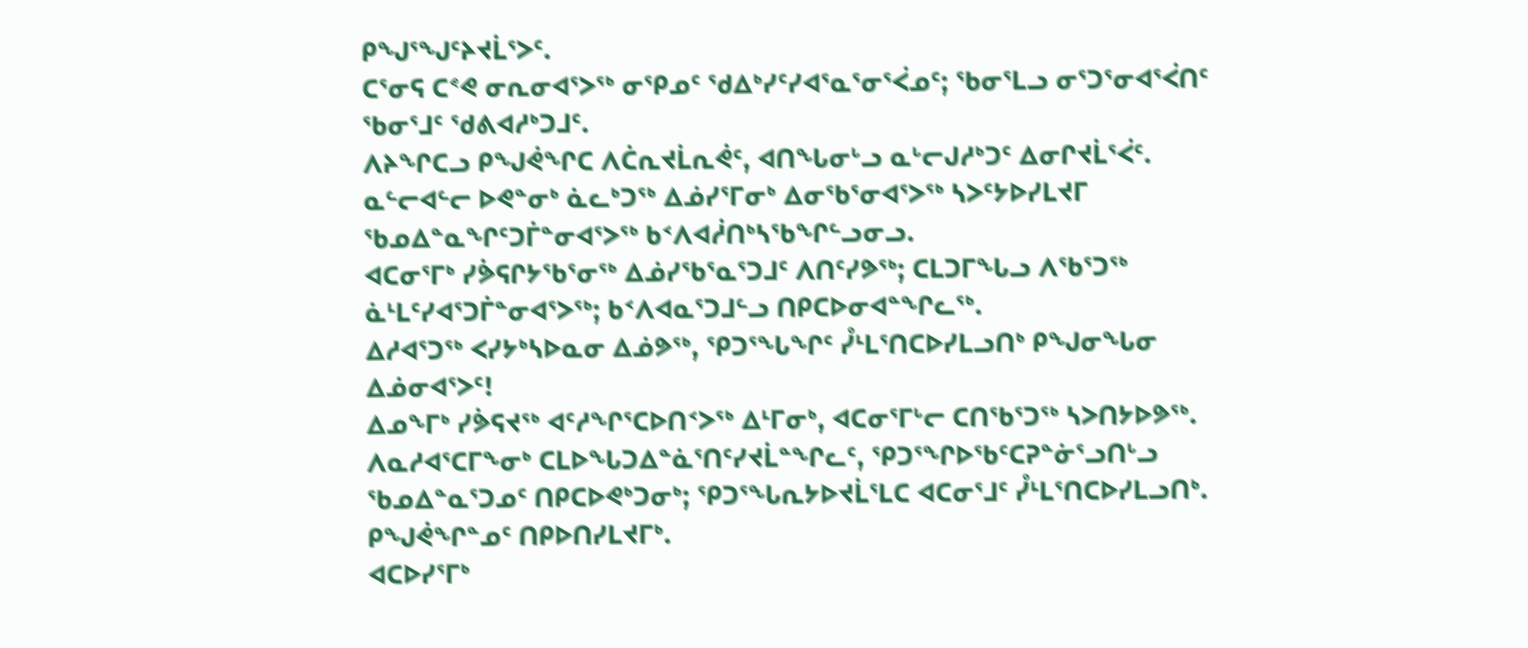ᑭᖑᕐᖑᑦᔨᔪᒫᕐᐳᑦ.
ᑕᕐᓂᕋ ᑕᕝᕙ ᓂᕆᓂᐊᕐᐳᖅ ᓂᕿᓄᑦ ᖁᐃᒃᓯᑦᓯᐊᕐᓇᕐᓂᕐᐹᓄᑦ; ᖃᓂᕐᒪᓗ ᓂᕐᑐᕐᓂᐊᕐᐹᑎᑦ ᖃᓂᕐᒧᑦ ᖁᕕᐊᓱᒃᑐᒧᑦ.
ᐱᔨᖏᑕᓗ ᑭᖑᕚᖏᑕ ᐱᑖᕆᔪᒫᕆᕚᑦ, ᐊᑎᖓᓂᒡᓗ ᓇᒡᓕᒍᓱᒃᑐᑦ ᐃᓂᒋᔪᒫᕐᐹᑦ.
ᓇᓪᓕᐊᓪᓕ ᐅᕙᓐᓂᒃ ᓈᓚᒃᑐᖅ ᐃᓅᓯᕐᒥᓂᒃ ᐃᓂᖃᕐᓂᐊᕐᐳᖅ ᓴᐳᑦᔭᐅᓯᒪᔪᒥ ᖃᓄᐃᓐᓇᖏᑦᑐᒦᓐᓂᐊᕐᐳᖅ ᑲᑉᐱᐊᓲᑎᒃᓴᖃᖏᓪᓗᓂᓗ.
ᐊᑕᓂᕐᒥᒃ ᓯᕘᕋᒋᔭᖃᕐᓂᖅ ᐃᓅᓯᖃᕐᓇᕐᑐᒧᑦ ᐱᑎᑦᓯᕗᖅ; ᑕᒪᑐᒥᖓᓗ ᐱᖃᕐᑐᖅ ᓈᒻᒪᑦᓯᐊᕐᑐᒦᓐᓂᐊᕐᐳᖅ; ᑲᑉᐱᐊᓇᕐᑐᒧᓪᓗ ᑎᑭᑕᐅᓂᐊᓐᖏᓚᖅ.
ᐃᓱᐊᕐᑐᖅ ᐸᓯᔭᒃᓴᐅᓇᓂ ᐃᓅᕗᖅ, ᕿᑐᕐᖓᖏᑦ ᓮᒻᒪᕐᑎᑕᐅᓯᒪᓗᑎᒃ ᑭᖑᓂᖓᓂ ᐃᓅᓂᐊᕐᐳᑦ!
ᐃᓄᖕᒥᒃ ᓯᕘᕋᔪᖅ ᐊᑦᓱᖏᕐᑕᐅᑎᑉᐳᖅ ᐃᒻᒥᓂᒃ, ᐊᑕᓂᕐᒥᒡᓕ ᑕᑎᖃᕐᑐᖅ ᓴᐳᑎᔭᐅᕗᖅ.
ᐱᓇᓱᐊᕐᑕᒥᖕᓂᒃ ᑕᒪᐅᖓᑐᐃᓐᓈᕐᑎᑦᓯᔪᒫᓐᖏᓚᑦ, ᕿᑐᕐᖏᐅᖃᑦᑕᕈᓐᓃᕐᓗᑎᒡᓗ ᖃᓄᐃᓐᓇᕐᑐᓄᑦ ᑎᑭᑕᐅᕙᒃᑐᓂᒃ; ᕿᑐᕐᖓᕆᔭᐅᔪᒫᕐᒪᑕ ᐊᑕᓂᕐᒧᑦ ᓮᒻᒪᕐᑎᑕᐅᓯᒪᓗᑎᒃ. ᑭᖑᕚᖏᓐᓄᑦ ᑎᑭᐅᑎᓯᒪᔪᒥᒃ.
ᐊᑕᐅᓯᕐᒥᒃ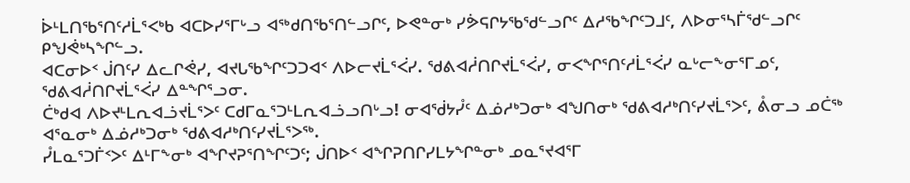ᐆᒻᒪᑎᖃᕐᑎᑦᓱᒫᕐᐸᒃᑲ ᐊᑕᐅᓯᕐᒥᒡᓗ ᐊᖅᑯᑎᖃᕐᑎᓪᓗᒋᑦ, ᐅᕙᓐᓂᒃ ᓯᕘᕋᒋᔭᖃᖁᓪᓗᒋᑦ ᐃᓱᖃᖏᑦᑐᒧᑦ, ᐱᐅᓂᕐᓴᒦᖁᓪᓗᒋᑦ ᑭᖑᕚᒃᓴᖏᓪᓗ.
ᐊᑕᓂᐅᑉ ᒎᑎᑦᓯ ᐃᓚᒋᕚᓯ, ᐊᔪᒐᖃᖏᑦᑐᑐᐊᑉ ᐱᐅᓕᔪᒫᕐᐹᓯ. ᖁᕕᐊᓲᑎᒋᔪᒫᕐᐹᓯ, ᓂᐸᖏᕐᑎᑦᓱᒫᕐᐹᓯ ᓇᒡᓕᖕᓂᕐᒥᓄᑦ, ᖁᕕᐊᓲᑎᒋᔪᒫᕐᐹᓯ ᐃᓐᖏᕐᓗᓂ.
ᑖᒃᑯᐊ ᐱᐅᔪᒻᒪᕆᐊᓘᔪᒫᕐᐳᑦ ᑕᑯᒥᓇᕐᑐᒻᒪᕆᐊᓘᓗᑎᒡᓗ! ᓂᐊᖂᔭᓮᑦ ᐃᓅᓱᒃᑐᓂᒃ ᐊᖑᑎᓂᒃ ᖁᕕᐊᓱᒃᑎᑦᓯᔪᒫᕐᐳᑦ, ᕔᓂᓗ ᓄᑖᖅ ᐊᕐᓇᓂᒃ ᐃᓅᓱᒃᑐᓂᒃ ᖁᕕᐊᓱᒃᑎᑦᓯᔪᒫᕐᐳᖅ.
ᓮᒪᓇᕐᑐᒦᑉᐳᑦ ᐃᒻᒥᖕᓂᒃ ᐊᖏᔪᕈᕐᑎᖏᑦᑐᑦ; ᒎᑎᐅᑉ ᐊᖏᕈᑎᒋᓯᒪᔭᖏᓐᓂᒃ ᓄᓇᕐᔪᐊᕐᒥ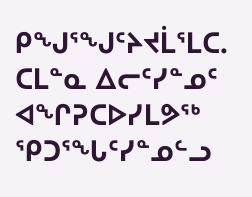ᑭᖑᕐᖑᑦᔨᔪᒫᕐᒪᑕ.
ᑕᒪᓐᓇ ᐃᓕᑦᓯᓐᓄᑦ ᐊᖏᕈᑕᐅᓯᒪᕗᖅ ᕿᑐᕐᖓᑦᓯᓐᓄᓪᓗ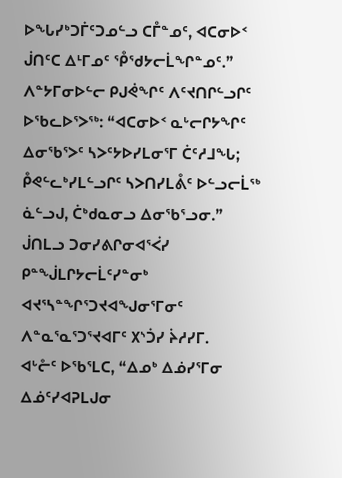ᐅᖓᓯᒃᑐᒦᑦᑐᓄᓪᓗ ᑕᒤᓐᓄᑦ, ᐊᑕᓂᐅᑉ ᒎᑎᑦᑕ ᐃᒻᒥᓄᑦ ᕾᖁᔭᓕᒫᖏᓐᓄᑦ.”
ᐱᓐᔭᒥᓂᐅᓪᓕ ᑭᒍᕚᖏᑦ ᐱᑦᔪᑎᒋᓪᓗᒋᑦ ᐅᖃᓚᐅᕐᐳᖅ: “ᐊᑕᓂᐅᑉ ᓇᒡᓕᒋᔭᖏᑦ ᐃᓂᖃᕐᐳᑦ ᓴᐳᑦᔭᐅᓯᒪᓂᕐᒥ ᑖᑦᓱᒧᖓ; ᑬᕙᓪᓚᒃᓯᒪᓪᓗᒋᑦ ᓴᐳᑎᓯᒪᕔᑦ ᐅᓪᓗᓕᒫᖅ ᓈᓪᓗᒍ, ᑖᒃᑯᓇᓂᓗ ᐃᓂᖃᕐᓗᓂ.”
ᒎᑎᒪᓗ ᑐᓂᓯᕕᒋᓂᐊᕐᐹᓯ ᑭᓐᖒᒪᒋᔭᓕᒫᑦᓯᓐᓂᒃ ᐊᔪᕐᓴᓐᖏᕐᑐᔪᐊᖑᓂᕐᒥᓂᑦ ᐱᓐᓇᕐᓇᕐᑐᕐᔪᐊᒥᑦ ᙭ᔅᑑᓯ ᔩᓱᓯᒥ.
ᐊᒡᓔᑦ ᐅᖃᕐᒪᑕ, “ᐃᓄᒃ ᐃᓅᓯᕐᒥᓂ ᐃᓅᑦᓯᐊᕈᒪᒍᓂ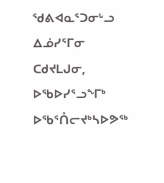ᖁᕕᐊᓇᕐᑐᓂᒡᓗ ᐃᓅᓯᕐᒥᓂ ᑕᑯᔪᒪᒍᓂ, ᐅᖃᐅᓯᕐᓗᖕᒥᒃ ᐅᖃᕐᑍᓕᔪᒃᓴᐅᕗᖅ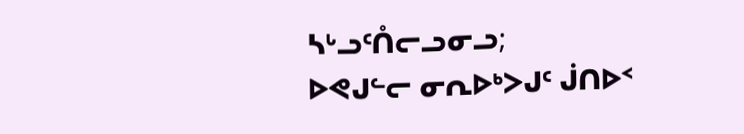ᓴᒡᓗᑦᑍᓕᓗᓂᓗ;
ᐅᕙᒍᓪᓕ ᓂᕆᐅᒃᐳᒍᑦ ᒎᑎᐅᑉ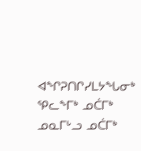ᐊᖏᕈᑎᒋᓯᒪᔭᖓᓂᒃ ᕿᓚᖕᒥᒃ ᓄᑖᒥᒃ ᓄᓇᒥᒡᓗ ᓄᑖᒥᒃ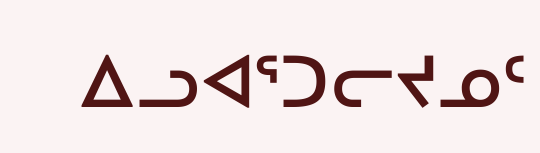ᐃᓗᐊᕐᑐᓕᔪᓄᑦ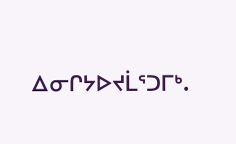ᐃᓂᒋᔭᐅᔪᒫᕐᑐᒥᒃ.